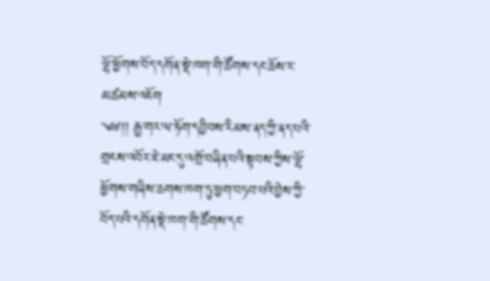ལྷོ་ཕྱོགས་བོད་དགོན་སྡེ་ཁག་གི་ཚོགས་དང་ཆོས་ར་མཚམས་འཇོག
༄༅།། རྒྱ་གར་ལ་ཏོག་དབྱིབས་རིམས་ནད་ཀྱི་ནད་པའི་གྲངས་འབོར་ཇེ་མང་དུ་འགྲོ་བཞིན་པའི་སྟབས་ཀྱིས་ལྷོ་ཕྱོགས་གཞིས་ཆགས་ཁག་ཏུ་ཕྱག་བཏབ་པའི་བྱེས་ཀྱི་བོད་པའི་དགོན་སྡེ་ཁག་གི་ཚོགས་དང་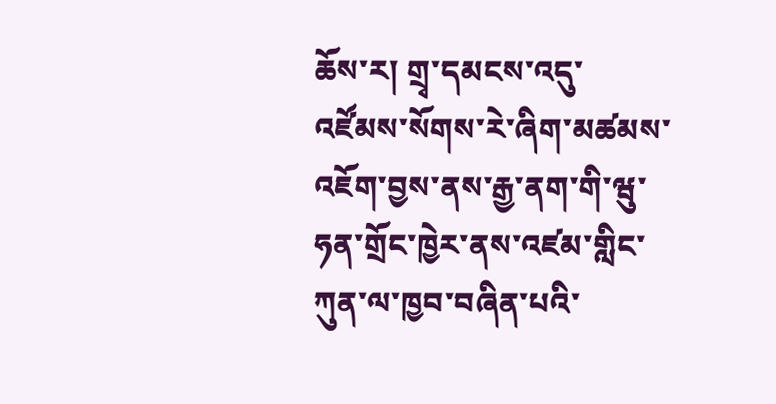ཆོས་ར། གྲྭ་དམངས་འདུ་འཛོམས་སོགས་རེ་ཞིག་མཚམས་འཇོག་བྱས་ནས་རྒྱ་ནག་གི་ཝུ་ཧན་གྲོང་ཁྱེར་ནས་འཛམ་གླིང་ཀུན་ལ་ཁྱབ་བཞིན་པའི་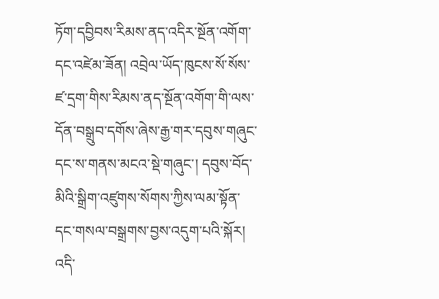ཏོག་དབྱིབས་རིམས་ནད་འདིར་སྔོན་འགོག་དང་འཛེམ་ཟོན། འབྲེལ་ཡོད་ཁུངས་སོ་སོས་ཛ་དྲག་གིས་རིམས་ནད་སྔོན་འགོག་གི་ལས་དོན་བསྒྲུབ་དགོས་ཞེས་རྒྱ་གར་དབུས་གཞུང་དང་ས་གནས་མངའ་སྡེ་གཞུང་། དབུས་བོད་མིའི་སྒྲིག་འཛུགས་སོགས་ཀྱིས་ལམ་སྟོན་དང་གསལ་བསྒྲགས་བྱས་འདུག་པའི་སྐོར། འདི་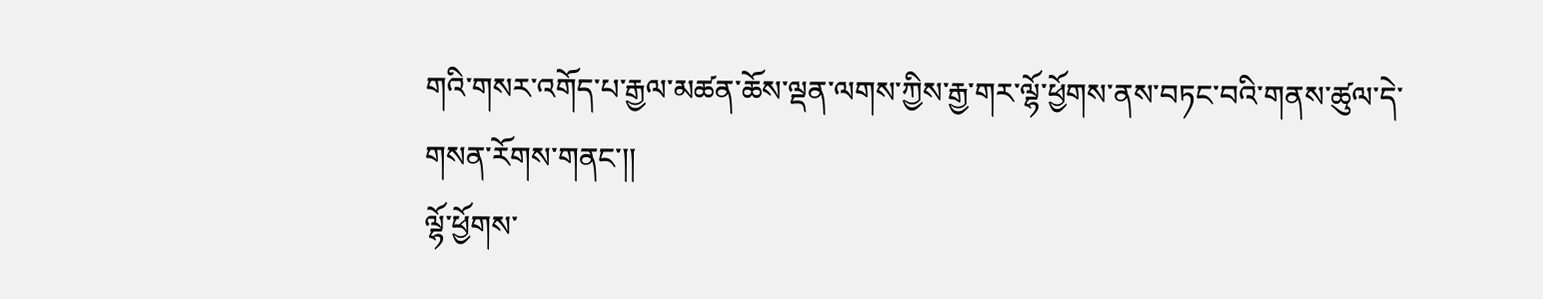གའི་གསར་འགོད་པ་རྒྱལ་མཚན་ཆོས་ལྡན་ལགས་ཀྱིས་རྒྱ་གར་ལྷོ་ཕྱོགས་ནས་བཏང་བའི་གནས་ཚུལ་དེ་གསན་རོགས་གནང་།།
ལྷོ་ཕྱོགས་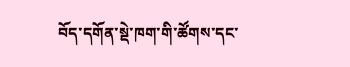བོད་དགོན་སྡེ་ཁག་གི་ཚོགས་དང་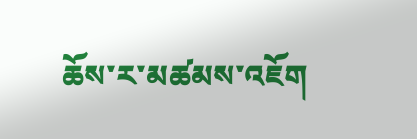ཆོས་ར་མཚམས་འཇོག